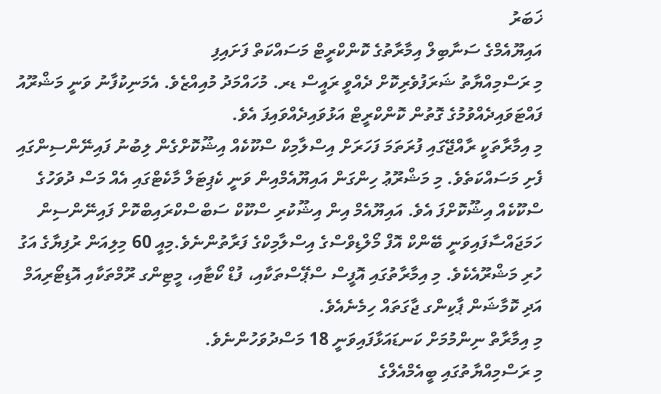ޚަބަރު
އައިޔޫއެމްގެ ސަނާބިލް އިމާރާތުގެ ކޮންކްރީޓް މަސައްކަތް ފަށައިފި
މި ރަސްމިއްޔާތު ޝަރަފުވެރިކޮށް ދެއްވީ ރައީސް ޑރ. މުހައްމަދު މުއިއްޒެވެ. އެމަނިކުފާނު ވަނީ މަޝްރޫއު ފައްޓަވައިދެއްވުމުގެ ގޮތުން ކޮންކްރީޓް އަޅުވައިދެއްވައިފަ އެވެ.
މި އިމާރާތަކީ ރާއްޖޭގައި ފުރަތަމަ ފަހަރަށް އިސްލާމިކް ސްކޫކެއް އިޝޫކޮށްގެން ލިބުނު ފައިނޭންސިންގައި ފެށި މަސައްކަތެވެ. މި މަޝްރޫޢު ހިންގަން އައިޔޫއެމްއިން ވަނީ ކެޕިޓަލް މާކެޓްގައި އެއް މަސް ދުވަހުގެ ސްކޫކެއް އިޝޫކޮށްފަ އެވެ. އައިޔޫއެމް އިން އިޝޫކުރި ސްކޫކް ސަބްސްކްރައިބްކޮށް ފައިނޭންސިން ހަމަޖައްސާފައިވަނީ ބޭންކް އޮފް މޯލްޑިވްސްގެ އިސްލާމިކްގެ ފަރާތުންނެވެ.މިއީ 60 މިލިއަން ރުފިޔާގެ އަގު ހުރި މަޝްރޫއެކެވެ. މި އިމާރާތުގައި އޮފީސް ސްޕޭސްތަކާއި، ފުޑް ކޯޓާއި، މީޓިންގ ރޫމްތަކާއި އޮޑިޓޯރިއަމް އަދި ކޮމާޝަން ޕާކިންގ ޖާގަތައް ހިމެނެއެވެ.
މި އިމާރާތް ނިންމުމަށް ކަނޑައަޅާފައިވަނީ 18 މަސްދުވަހުންނެވެ.
މި ރަސްމިއްޔާތުގައި ބީއެމްއެލްގެ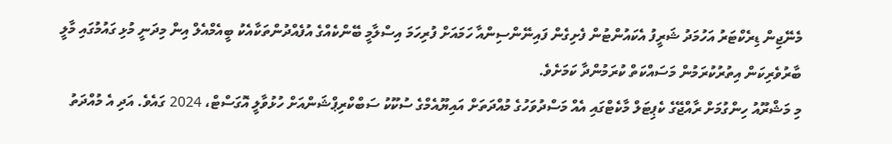މެނޭޖިން ޑިރެކްޓަރު އަހުމަދު ޝަރީފު އެކައުންޓުން ފެށިގެން ފައިނޭންސިންއާ ހަމައަށް ފުރިހަމަ އިސްލާމީ ބޭންކެއްގެ އުފެއްދުންތަކާއެކު ބީއެމްއެލް އިން މިދަނީ މުޅި ގައުމުގައި މާލީ ބާރުވެރިކަން އިތުރުކުރަމުން މަސައްކަތް ކުރަމުންދާ ކަމަށެވެ.
މި މަޝްރޫއު ހިންގުމަށް ރާއްޖޭގެ ކެޕިޓަލް މާކެޓްގައި އެއް މަސްދުވަހުގެ މުއްދަތަށް އައިޔޫއެމްގެ ސުކޫކު ސަބްކްރިޕްޝަންއަށް ހުޅުވާލީ އޮގަސްޓް، 2024 ގައެވެ. އަދި އެ މުއްދަތު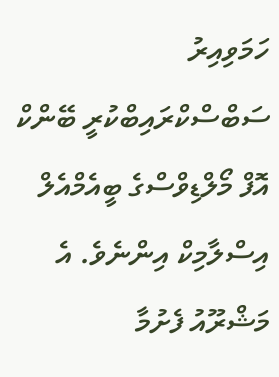ހަމަވިއިރު ސަބްސްކްރައިބްކުރީ ބޭންކް އޮފް މޯލްޑިވްސްގެ ބީއެމްއެލް އިސްލާމިކް އިންނެވެ. އެ މަޝްރޫއު ފެށުމާ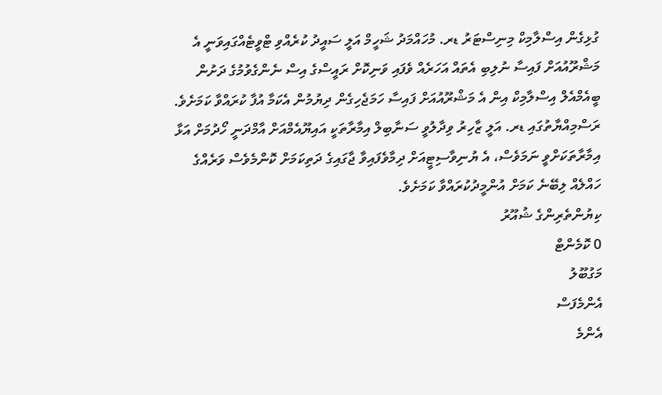ގުޅިގެން އިސްލާމިކް މިނިސްޓަރު ޑރ. މުހައްމަދު ޝަހީމް އަލީ ސައީދު ކުރެއްވި ޓްވީޓެއްގައިވަނީ އެ މަޝްރޫއުއަށް ފައިސާ ނުލިބި އެތައް އަހަރެއް ވެފައި ވަނިކޮށް ރައީސްގެ އިސް ނެންގެވުމުގެ ދަށުން ބީއެމްއެލް އިސްލާމިކް އިން އެ މަޝްރޫއުއަށް ފައިސާ ހަމަޖެހިގެން ދިޔުމުން އެކަމާ އުފާ ކުރައްވާ ކަމަށެވެ.
ރަސްމިއްޔާތުގައި ޑރ. އަލީ ޒާހިރު ވިދާލުވީ ސަނާބިލް އިމާރާތަކީ އައިޔޫއެމްއަށް އާމްދަނީ ހޯދުމަށް އަޅާ އިމާރާތަކަށްވީ ނަމަވެސް، އެ ޔުނިވާސިޓީއަށް ދިމާވެފައިވާ ޖާގައިގެ ދަތިކަމަށް ކޮންމެވެސް ވަރެއްގެ ހައްލެއް ލިބޭނެ ކަމަށް އުންމީދުކުރައްވާ ކަމަށެވެ.
ކިޔުންތެރިންގެ ޝުއޫރު
0 ކޮމެންޓް
މަގުބޫލު
އެންމެފަސް
އެންމެ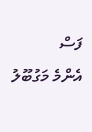ފަސް
އެންމެ މަގުބޫލު